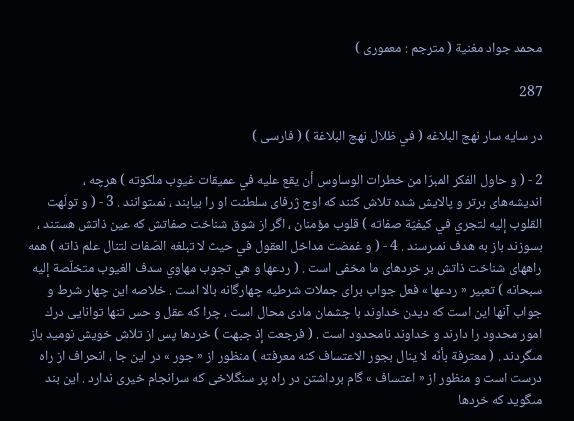محمد جواد مغنية ( مترجم : معمورى )

287

در سايه سار نهج البلاغه ( في ظلال نهج البلاغة ) ( فارسى )

2 - ( و حاول الفكر المبرّا من خطرات الوساوس أن يقع عليه في عميقات غيوب ملكوته ) هرچه ، انديشه‌هاى برتر و پالايش شده تلاش كنند كه اوج ژرفاى سلطنت او را بيابند ، نمىتوانند . 3 - ( و تولّهت القلوب إليه لتجري في كيفيّة صفاته ) قلوب مؤمنان ، اگر از شوق شناخت صفاتش كه عين ذاتش هستند ، بسوزند باز به هدف نمىرسند . 4 - ( و غمضت مداخل العقول في حيث لا تبلغه الصّفات لتنال علم ذاته ) همه راههاى شناخت ذاتش بر خردهاى ما مخفى است . ( ردعها و هي تجوب مهاوي سدف الغيوب متخلّصة إليه سبحانه ) تعبير « ردعها » فعل جواب براى جملات شرطيه چهارگانه بالا است . خلاصه اين چهار شرط و جواب آنها اين است كه ديدن خداوند با چشمان مادى محال است ، چرا كه عقل و حس تنها توانايى درك امور محدود را دارند و خداوند نامحدود است . ( فرجعت إذ جبهت ) خردها پس از تلاش خويش نوميد باز مىگردند . ( معترفة بأنّه لا ينال بجور الاعتساف كنه معرفته ) منظور از « جور » در اين جا ، انحراف از راه درست است و منظور از « اعتساف » گام برداشتن در راه پر سنگلاخى كه سرانجام خيرى ندارد . اين بند مىگويد كه خردها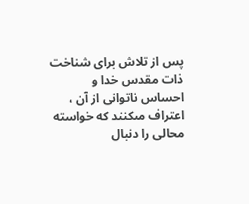پس از تلاش براى شناخت ذات مقدس خدا و احساس ناتوانى از آن ، اعتراف مىكنند كه خواسته محالى را دنبال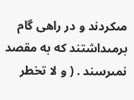مىكردند و در راهى گام برمىداشتند كه به مقصد نمىرسند . ( و لا تخطر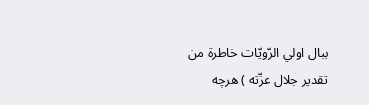ببال اولي الرّويّات خاطرة من تقدير جلال عزّته ) هرچه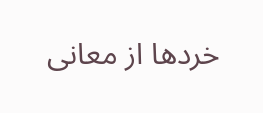خردها از معانى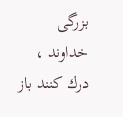بزرگى خداوند ، درك كنند باز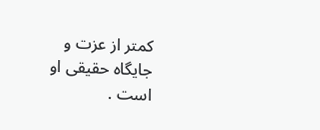كمتر از عزت و جايگاه حقيقى او است .